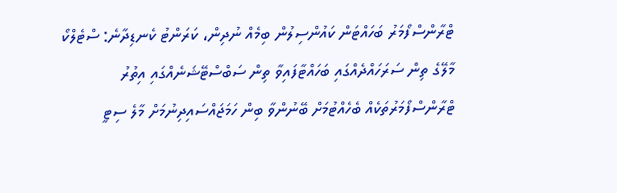ޓްރާންސްފޯމަރު ބަހައްޓަން ކައުންސިލުން ބިމެއް ނުދިން، ކަރަންޓު ކެނޑިދާނެ: ސްޓެލްކޯ
މާލޭގެ ތިން ސަރަހައްދެއްގައި ބަހައްޓާފައިވާ ތިން ސަބްސްޓޭޝަނެއްގައި އިތުރު ޓްރާންސްފޯމަރުތަކެއް ބެހެއްޓުމަށް ބޭނުންވާ ބިން ހަމަޖައްސައިދިނުމަށް މާލެ ސިޓީ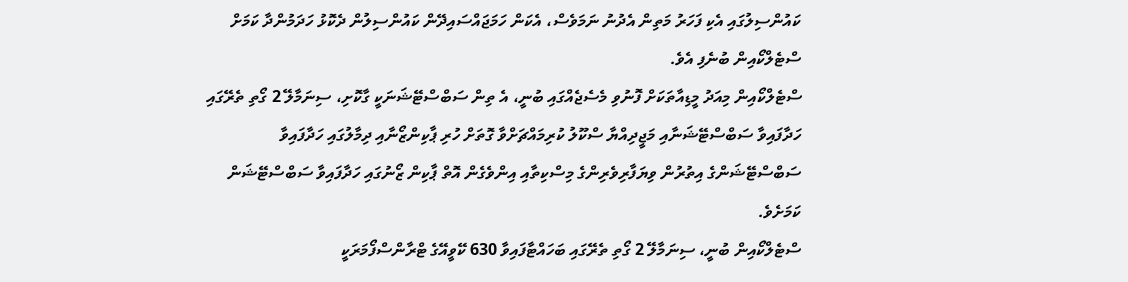ކައުންސިލުގައި އެކި ފަހަރު މަތިން އެދުނު ނަމަވެސް، އެކަން ހަމަޖައްސައިދޭން ކައުންސިލުން ދެކޮޅު ހަދަމުންދާ ކަމަށް ސްޓެލްކޯއިން ބުނެފި އެވެ.
ސްޓެލްކޯއިން މިއަދު މީޑިއާތަކަށް ފޮނުވި މެސެޖެއްގައި ބުނީ، އެ ތިން ސަބްސްޓޭޝަނަކީ ގާކޮށި، ސިނަމާލޭ 2 ގޯތި ތެރޭގައި ހަދާފައިވާ ސަބްސްޓޭޝަނާއި މަޖީދިއްޔާ ސްކޫލު ކުރިމައްޗަށްވާ ގޮތަށް ހުރި ޕާކިންޒޯނާއި ދިމާލުގައި ހަދާފައިވާ ސަބްސްޓޭޝަންގެ އިތުރުން ވިޔަފާރިވެރިންގެ މިސްކިތާއި އިންވެގެން އޮތް ޕާކިން ޒޯނުގައި ހަދާފައިވާ ސަބްސްޓޭޝަން ކަމަށެވެ.
ސްޓެލްކޯއިން ބުނީ، ސިނަމާލޭ 2 ގޯތި ތެރޭގައި ބަހައްޓާފައިވާ 630 ކޭވީއޭގެ ޓްރާންސްފޯމަރަކީ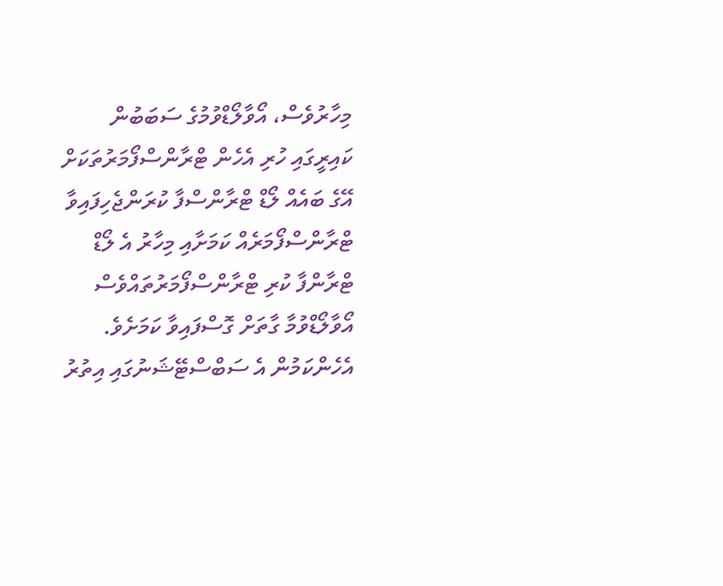މިހާރުވެސް، އޯވާލޯޑްވުމުގެ ސަބަބުން ކައިރީގައި ހުރި އެހެން ޓްރާންސްފޯމަރުތަކަށް އޭގެ ބައެއް ލޯޑް ޓްރާންސްފާ ކުރަންޖެހިފައިވާ ޓްރާންސްފޯމަރެއް ކަމަށާއި މިހާރު އެ ލޯޑް ޓްރާންފާ ކުރި ޓްރާންސްފޯމަރުތައްވެސް އޯވާލޯޑްވުމާ ގާތަށް ގޮސްފައިވާ ކަމަށެވެ.
އެހެންކަމުން އެ ސަބްސްޓޭޝަނުގައި އިތުރު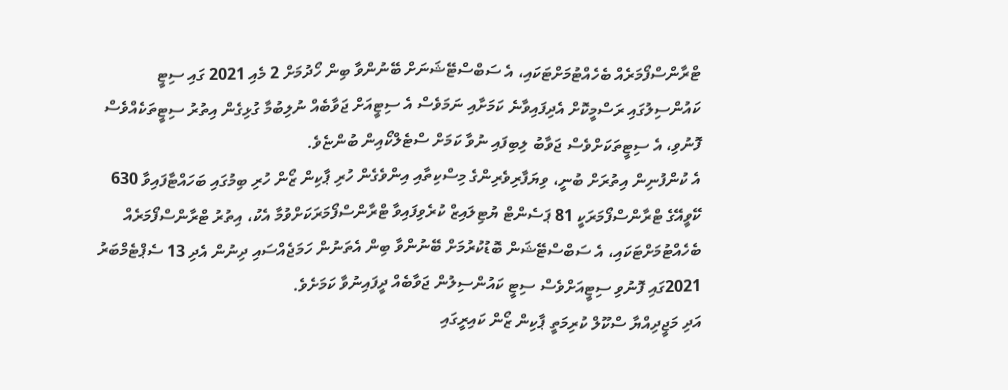ޓްރާންސްފޯމަރެއް ބެހެއްޓުމަށްޓަކައި، އެ ސަބްސްޓޭޝަނަށް ބޭނުންވާ ބިން ހޯދުމަށް 2 މެއި 2021 ގައި ސިޓީ ކައުންސިލުގައި ރަސްމީކޮށް އެދިފައިވާނެ ކަމަށާއި ނަމަވެސް އެ ސިޓީއަށް ޖަވާބެއް ނުލިބުމާ ގުޅިގެން އިތުރު ސިޓީތަކެއްވެސް ފޮނުވި، އެ ސިޓީތަކަށްވެސް ޖަވާބު ލިބިފައި ނުވާ ކަމަށް ސްޓެލްކޯއިން ބުންޏެވެ.
އެ ކުންފުނިން އިތުރަށް ބުނީ، ވިޔަފާރިވެރިންގެ މިސްކިތާއި އިންވެގެން ހުރި ޕާކިން ޒޯން ހުރި ބިމުގައި ބަހައްޓާފައިވާ 630 ކޭވީއޭގެ ޓްރާންސްފޯމަރަކީ 81 ޕަސެންޓް ޔުޓިލައިޒް ކުރެވިފައިވާ ޓްރާންސްފޯމަރަކަށްވުމާ އެކު، އިތުރު ޓްރާންސްފޯމަރެއް ބެހެއްޓުމަށްޓަކައި، އެ ސަބްސްޓޭޝަން ބޮޑުކުރުމަށް ބޭނުންވާ ބިން އެތަނުން ހަމަޖެއްސައި ދިނުން އެދި 13 ސެޕްޓެމްބަރު 2021ގައި ފޮނުވި ސިޓީއަށްވެސް ސިޓީ ކައުންސިލުން ޖަވާބެއް ދީފައިނުވާ ކަމަށެވެ.
އަދި މަޖީދިއްޔާ ސްކޫލް ކުރިމަތީ ޕާކިން ޒޯން ކައިރީގައި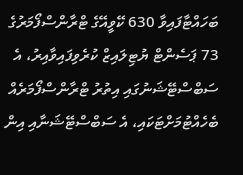ބަހައްޓާފައިވާ 630 ކޭވީއޭގެ ޓްރާންސްފޯމަރުގެ 73 ޕަސެންޓް ޔުޓިލައިޒް ކުރެވިފައިވާއިރު، އެ ސަބްސްޓޭޝަނުގައި އިތުރު ޓްރާންސްފޯމަރެއް ބެހެއްޓުމަށްޓަކައި، އެ ސަބްސްޓޭޝަނާއި އިން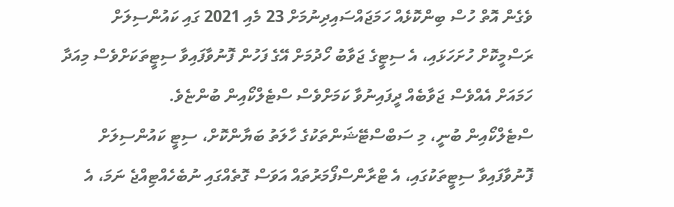ވެގެން އޮތް ހުސް ބިންކޮޅެއް ހަމަޖައްސައިދިނުމަށް 23 މެއި 2021 ގައި ކައުންސިލަށް ރަސްމީކޮށް ހުށަހަޅައި، އެ ސިޓީގެ ޖަވާބު ހޯދުމަށް އޭގެ ފަހުން ފޮނުވާފައިވާ ސިޓީތަކަށްވެސް މިއަދާ ހަމައަށް އެއްވެސް ޖަވާބެއް ދީފައިނުވާ ކަމަށްވެސް ސްޓެލްކޯއިން ބުންޏެވެ.
ސްޓެލްކޯއިން ބުނީ، މި ސަބްސްޓޭޝަންތަކުގެ ހާލަތު ބަޔާންކޮށް، ސިޓީ ކައުންސިލަށް ފޮނުވާފައިވާ ސިޓީތަކުގައި، އެ ޓްރާންސްފޯމަރުތައް އަވަސް ގޮތެއްގައި ނުބެހެއްޓިއްޖެ ނަމަ، އެ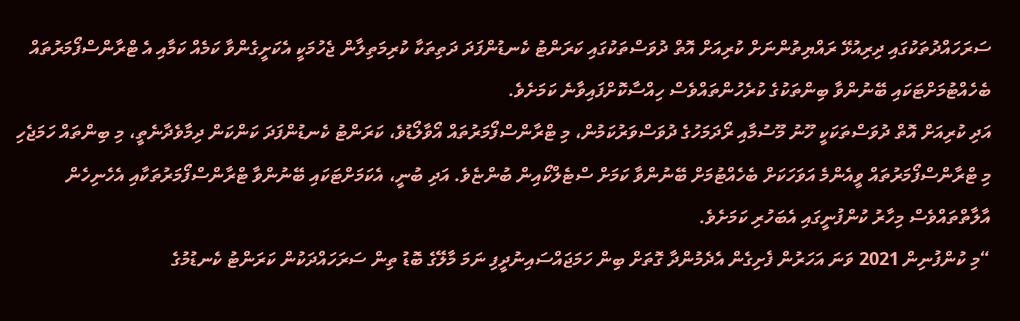ސަރަހައްދުތަކުގައި ދިރިއުޅޭ ރައްޔިތުންނަށް ކުރިއަށް އޮތް ދުވަސްތަކުގައި ކަރަންޓު ކެނޑުންފަދަ ދަތިތަކާ ކުރިމަތިލާން ޖެހުމަކީ އެކަށީގެންވާ ކަމެއް ކަމާއި އެ ޓްރާންސްފޯމަރުތައް ބެހެއްޓުމަށްޓަކައި ބޭނުންވާ ބިންތަކުގެ ކުރެހުންތައްވެސް ހިއްސާކޮށްފައިވާނެ ކަމަށެވެ.
އަދި ކުރިއަށް އޮތް ދުވަސްތަކަކީ ހޫނު މޫސުމާއި ރޯދަމަހުގެ ދުވަސްވަރުކަމުން، މި ޓްރާންސްފޯމަރުތައް އޯވާލޯޑުވެ، ކަރަންޓު ކެނޑުންފަދަ ކަންކަން ދިމާވެދާނެތީ، މި ބިންތައް ހަމަޖެހި މި ޓްރާންސްފޯމަރުތައް ވީއެންމެ އަވަހަކަށް ބެހެއްޓުމަށް ބޭނުންވާ ކަމަށް ސްޓެލްކޯއިން ބުންޏެވެ. އަދި ބުނީ، އެކަމަށްޓަކައި ބޭނުންވާ ޓްރާންސްފޯމަރުތަކާއި އެހެނިހެން އާލާތްތައްވެސް މިހާރު ކުންފުނީގައި އެބަހުރި ކަމަށެވެ.
“މި ކުންފުނިން 2021 ވަނަ އަހަރުން ފެށިގެން އެދެމުންދާ ގޮތަށް ބިން ހަމަޖައްސައިނުދީފި ނަމަ މާލޭގެ ބޮޑު ތިން ސަރަހައްދަކުން ކަރަންޓު ކެނޑުމުގެ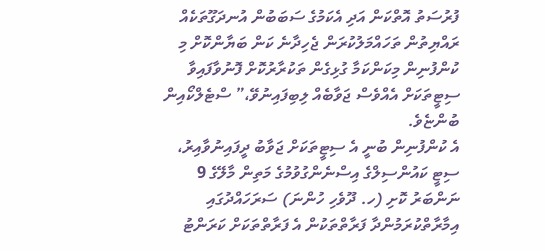ފުރުސަތު އޮތްކަން އަދި އެކަމުގެ ސަބަބުން އުނދަގޫތަކެއް ރައްޔިތުން ތަހައްމަލުކުރަން ޖެހިދާނެ ކަން ބަޔާންކޮށް މި ކުންފުނިން މިކަންކަމާ ގުޅިގެން ތަކުރާރުކޮށް ފޮނުވާފައިވާ ސިޓީތަކަށް އެއްވެސް ޖަވާބެއް ލިބިފައިނުވޭ،” ސްޓެލްކޯއިން ބުންޏެވެ.
އެ ކުންފުނިން ބުނީ އެ ސިޓީތަކަށް ޖަވާބު ދީފައިނުވާއިރު، ސިޓީ ކައުންސިލްގެ އިސްނެންގުވުމުގެ މަތިން މާލޭގެ 9 ނަންބަރު ކޮށި (ހ. ދޫވެހި ހުންނަ) ސަރަހައްދުގައި އިމާރާތްކުރަމުންދާ ފަރާތްތަކުން އެ ފަރާތްތަކަށް ކަރަންޓު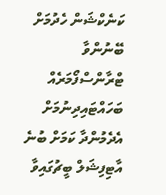ކަނެކްޝަން ހެދުމަށް ބޭނުންވާ ޓްރާންސްފޯމަރެއް ބަހައްޓައިދިނުމަށް އެދެމުންދާ ކަމަށް ބުނެ އާޓިފިޝަލް ބީޗުގައިވާ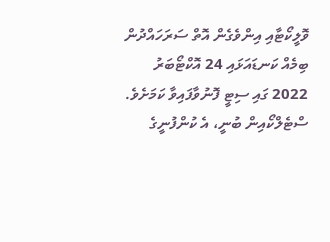ވޮލީކޯޓާއި އިންވެގެން އޮތް ސަރަހައްދުން ބިމެއް ކަނޑައަޅައި 24 އޮކްޓޯބަރު 2022 ގައި ސިޓީ ފޮނުވާފައިވާ ކަމަށެވެ.
ސްޓެލްކޯއިން ބުނީ، އެ ކުންފުނީގެ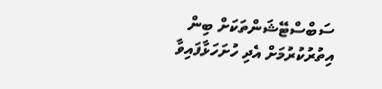ސަބްސްޓޭޝަންތަކަށް ބިން އިތުރުކުރުމަށް އެދި ހުށަހަޅާފައިވާ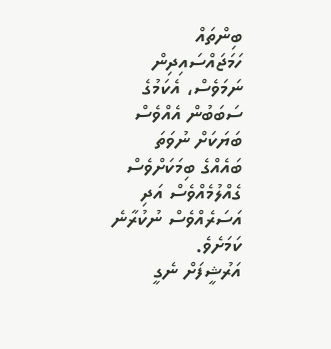ބިންތައް ހަމަޖައްސައިދިން ނަމަވެސް، އެކަމުގެ ސަބަބުން އެއްވެސް ބަޔަކަށް ނުވަތަ ބައެއްގެ ބިމަކަށްވެސް ގެއްލުމެއްވެސް އަދި އަސަރެއްވެސް ނުކުރާނެ ކަމަށެވެ.
އަރުޝީފަށް ނެގީ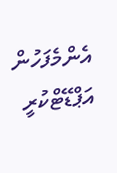އެންމެފަހުން އަޕްޑޭޓްކުރީ